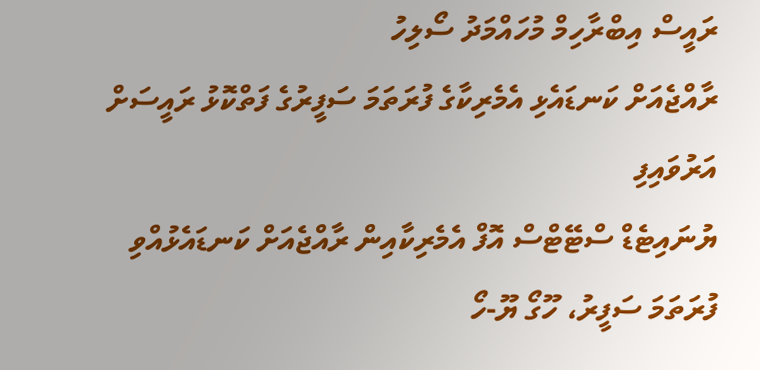ރައީސް އިބްރާހިމް މުހައްމަދު ސޯލިހު
ރާއްޖެއަށް ކަނޑައެޅި އެމެރިކާގެ ފުރަތަމަ ސަފީރުގެ ފަތްކޮޅު ރައީސަށް އަރުވައިފި
ޔުނައިޓެޑް ސްޓޭޓްސް އޮފް އެމެރިކާއިން ރާއްޖެއަށް ކަނޑައެޅުއްވި ފުރަތަމަ ސަފީރު، ހޫގޯ ޔޫ-ހޯ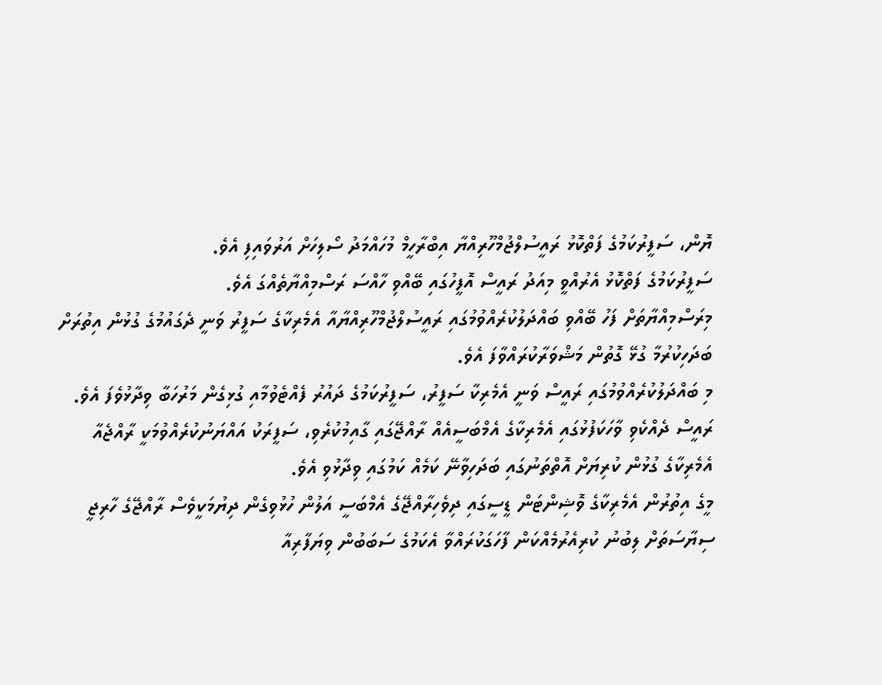ޔޮން، ސަފީރުކަމުގެ ފަތްކޮޅު ރައީސުލްޖުމްހޫރިއްޔާ އިބްރާހީމް މުހައްމަދު ސޯލިހަށް އަރުވައިފި އެވެ.
ސަފީރުކަމުގެ ފަތްކޮޅު އެރުއްވީ މިއަދު ރައީސް އޮފީހުގައި ބޭއްވި ހާއްސަ ރަސްމިއްޔާތެއްގަ އެވެ.
މިރަސްމިއްޔާތަށް ފަހު ބޭއްވި ބައްދަލުކުރެއްވުމުގައި ރައީސުލްޖުމްހޫރިއްޔާއާ އެމެރިކާގެ ސަފީރު ވަނީ ދެގައުމުގެ ގުޅުން އިތުރަށް ބަދަހިކުރުމާ ގުޅޭ ގޮތުން މަޝްވަރާކުރައްވާފަ އެވެ.
މި ބައްދަލުކުރެއްވުމުގައި ރައީސް ވަނީ އެމެރިކާ ސަފީރު، ސަފީރުކަމުގެ ދައުރު ފެއްޓެވުމާއި ގުޅިގެން މަރުހަބާ ވިދާޅުވެފަ އެވެ.
ރައީސް ދެއްކެވި ވާހަކަފުޅުގައި އެމެރިކާގެ އެމްބަސީއެއް ރާއްޖޭގައި ގާއިމުކުރެވި، ސަފީރަކު އައްޔަނުކުރެއްވުމަކީ ރާއްޖެއާ އެމެރިކާގެ ގުޅުން ކުރިޔަށް އޮތްތަނުގައި ބަދަހިވާނޭ ކަމެއް ކަމުގައި ވިދާޅުވި އެވެ.
މީގެ އިތުރުން އެމެރިކާގެ ވޮޝިންޓަން ޑީސީގައި ދިވެހިރާއްޖޭގެ އެމްބަސީ އަލުން ހުޅުވިގެން ދިޔުމަކީވެސް ރާއްޖޭގެ ހާރިޖީ ސިޔާސަތަށް ލިބުނު ކުރިއެރުމެއްކަން ފާހަގަކުރައްވާ އެކަމުގެ ސަބަބުން ވިޔަފާރިއާ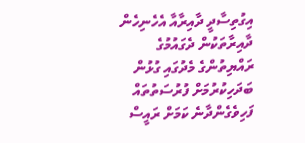އިގުތިސާދީ ދާއިރާއާ އެހެނިހެން ދާއިރާތަކުން ދެގައުމުގެ ރައްޔިތުންގެ މެދުގައި ގުޅުން ބަދަހިކުރުމަށް ފުރުސަތުތައް ފަހިވެގެންދާނެ ކަމަށް ރައީސް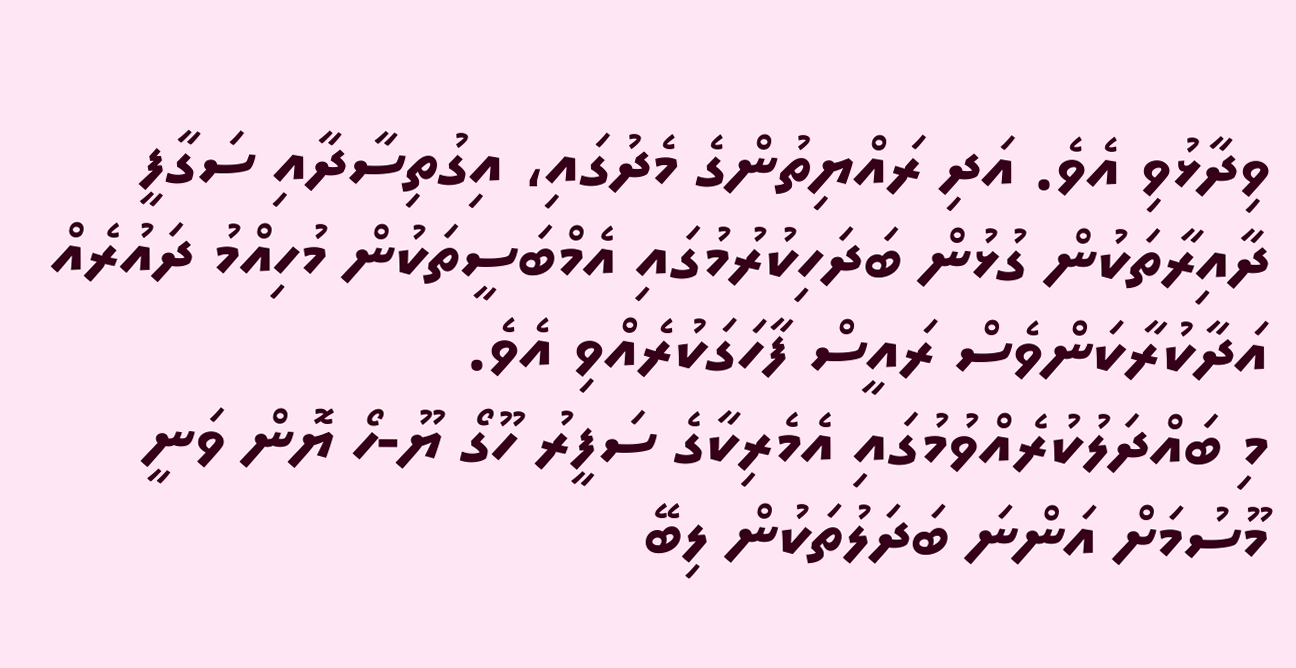ވިދާޅުވި އެވެ. އަދި ރައްޔިތުންގެ މެދުގައި، އިގުތިސާދާއި ސަގާފީ ދާއިރާތަކުން ގުޅުން ބަދަހިކުރުމުގައި އެމްބަސީތަކުން މުހިއްމު ދައުރެއް އަދާކުރާކަންވެސް ރައީސް ފާހަގަކުރެއްވި އެވެ.
މި ބައްދަލުކުރެއްވުމުގައި އެމެރިކާގެ ސަފީރު ހޫގޯ ޔޫ-ހޯ ޔޮން ވަނީ މޫސުމަށް އަންނަ ބަދަލުތަކުން ލިބޭ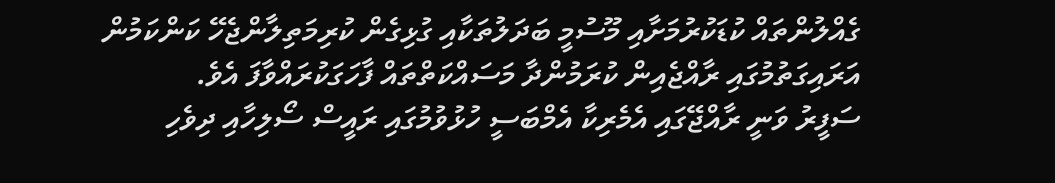ގެއްލުންތައް ކުޑަކުރުމަށާއި މޫސުމީ ބަދަލުތަކާއި ގުޅިގެން ކުރިމަތިލާންޖެހޭ ކަންކަމުން އަރައިގަތުމުގައި ރާއްޖެއިން ކުރަމުންދާ މަސައްކަތްތައް ފާހަގަކުރައްވާފަ އެވެ.
ސަފީރު ވަނީ ރާއްޖޭގައި އެމެރިކާ އެމްބަސީ ހުޅުވުމުގައި ރައީސް ސޯލިހާއި ދިވެހި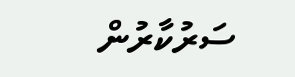ސަރުކާރުން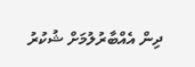ދިން އެއްބާރުލުމަށް ޝުކުރު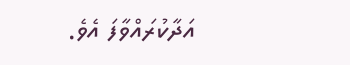އަދާކުރައްވާފަ އެވެ.